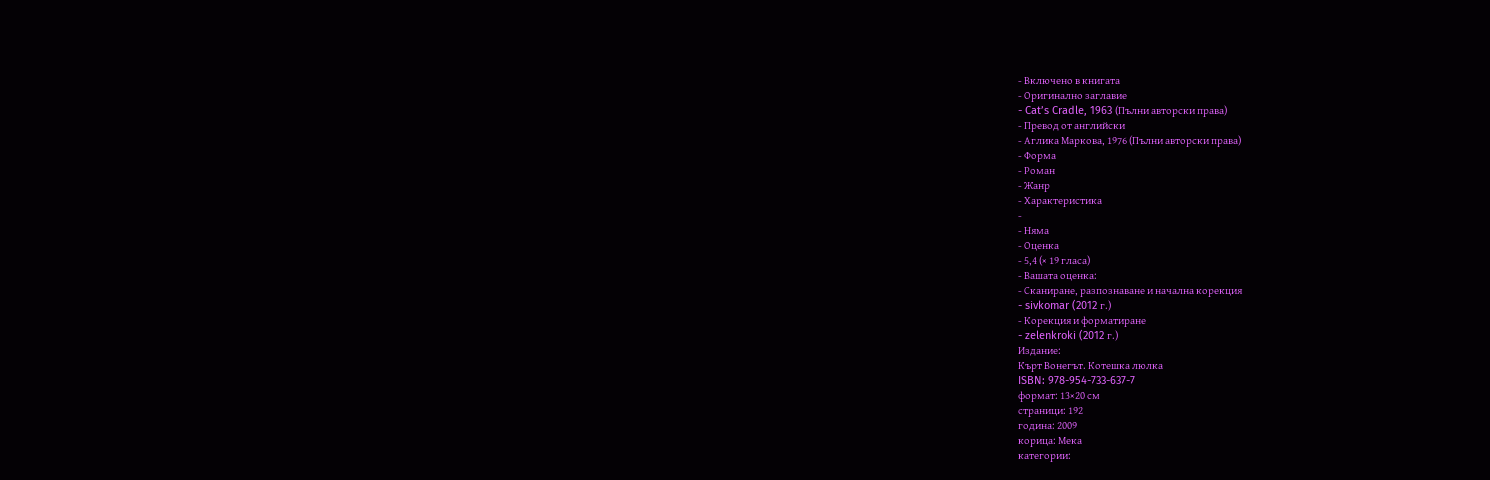- Включено в книгата
- Оригинално заглавие
- Cat’s Cradle, 1963 (Пълни авторски права)
- Превод от английски
- Аглика Маркова, 1976 (Пълни авторски права)
- Форма
- Роман
- Жанр
- Характеристика
-
- Няма
- Оценка
- 5,4 (× 19 гласа)
- Вашата оценка:
- Сканиране, разпознаване и начална корекция
- sivkomar (2012 г.)
- Корекция и форматиране
- zelenkroki (2012 г.)
Издание:
Кърт Вонегът. Котешка люлка
ISBN: 978-954-733-637-7
формат: 13×20 см
страници: 192
година: 2009
корица: Мека
категории: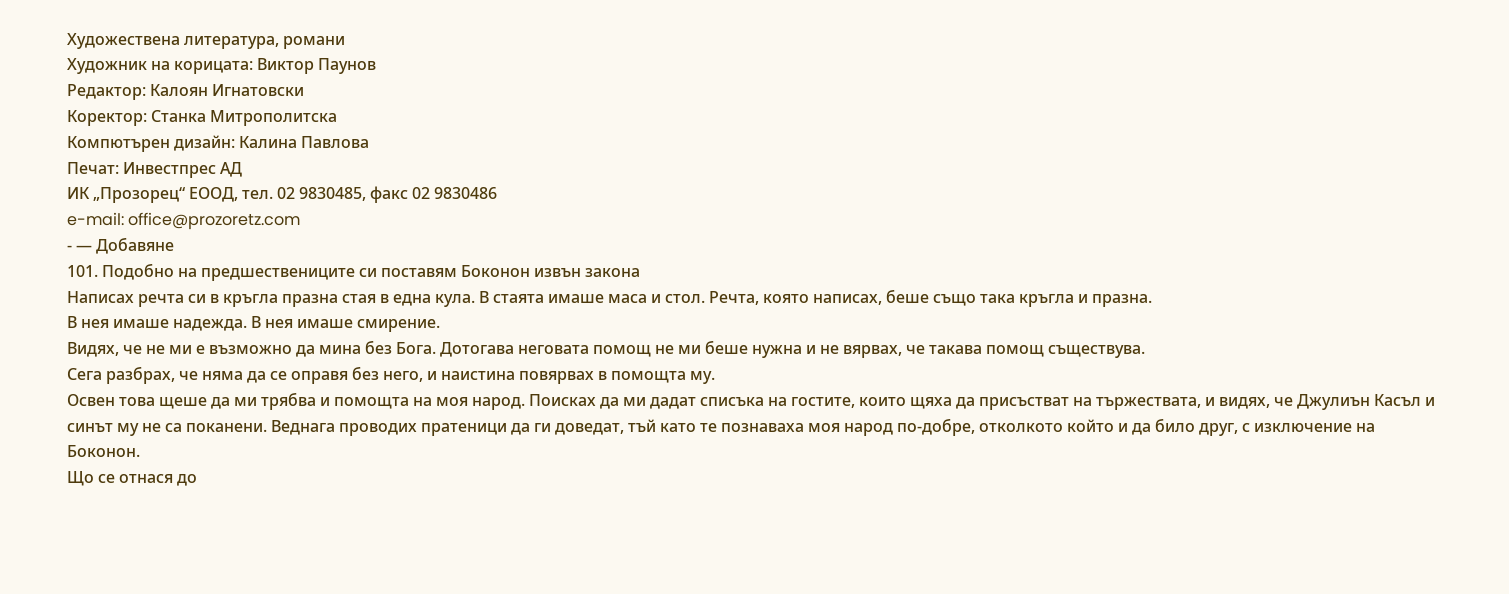Художествена литература, романи
Художник на корицата: Виктор Паунов
Редактор: Калоян Игнатовски
Коректор: Станка Митрополитска
Компютърен дизайн: Калина Павлова
Печат: Инвестпрес АД
ИК „Прозорец“ ЕООД, тел. 02 9830485, факс 02 9830486
e-mail: office@prozoretz.com
- — Добавяне
101. Подобно на предшествениците си поставям Боконон извън закона
Написах речта си в кръгла празна стая в една кула. В стаята имаше маса и стол. Речта, която написах, беше също така кръгла и празна.
В нея имаше надежда. В нея имаше смирение.
Видях, че не ми е възможно да мина без Бога. Дотогава неговата помощ не ми беше нужна и не вярвах, че такава помощ съществува.
Сега разбрах, че няма да се оправя без него, и наистина повярвах в помощта му.
Освен това щеше да ми трябва и помощта на моя народ. Поисках да ми дадат списъка на гостите, които щяха да присъстват на тържествата, и видях, че Джулиън Касъл и синът му не са поканени. Веднага проводих пратеници да ги доведат, тъй като те познаваха моя народ по-добре, отколкото който и да било друг, с изключение на Боконон.
Що се отнася до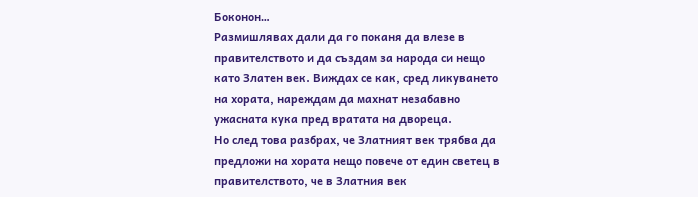Боконон…
Размишлявах дали да го поканя да влезе в правителството и да създам за народа си нещо като Златен век. Виждах се как, сред ликуването на хората, нареждам да махнат незабавно ужасната кука пред вратата на двореца.
Но след това разбрах, че Златният век трябва да предложи на хората нещо повече от един светец в правителството, че в Златния век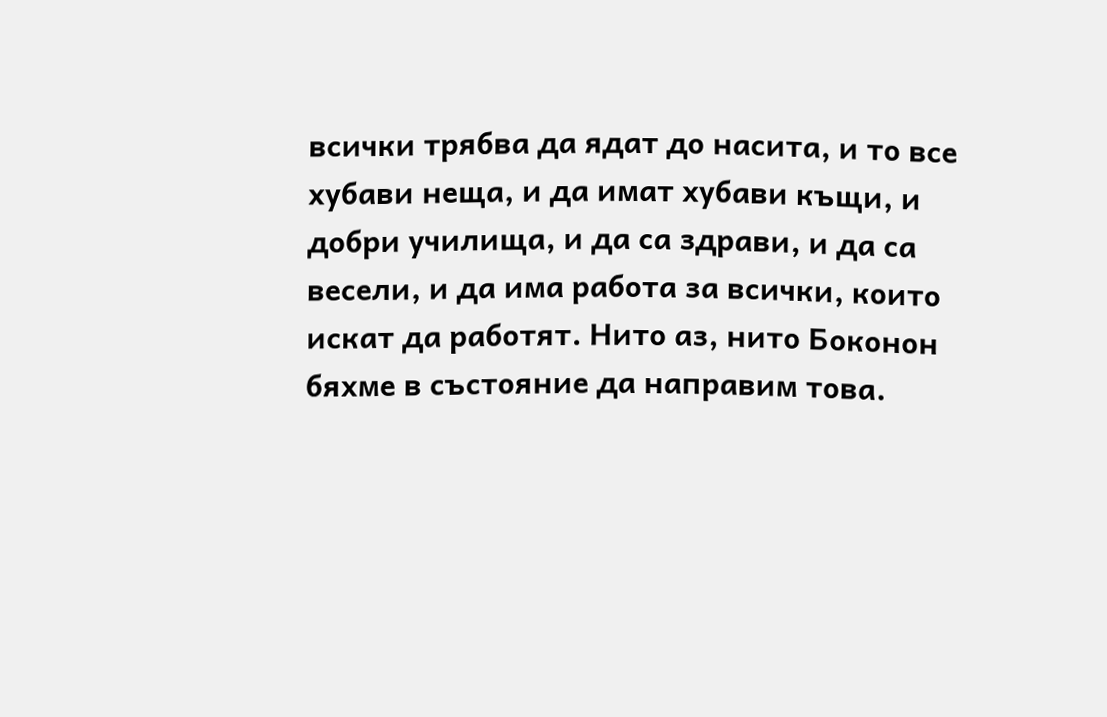всички трябва да ядат до насита, и то все хубави неща, и да имат хубави къщи, и добри училища, и да са здрави, и да са весели, и да има работа за всички, които искат да работят. Нито аз, нито Боконон бяхме в състояние да направим това.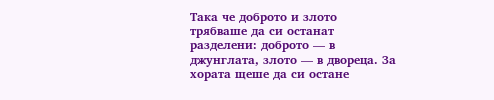Така че доброто и злото трябваше да си останат разделени: доброто — в джунглата, злото — в двореца. За хората щеше да си остане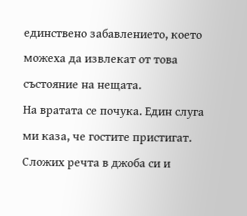единствено забавлението, което можеха да извлекат от това състояние на нещата.
На вратата се почука. Един слуга ми каза, че гостите пристигат.
Сложих речта в джоба си и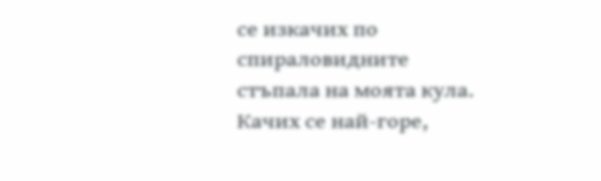се изкачих по спираловидните стъпала на моята кула. Качих се най-горе,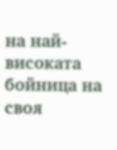на най-високата бойница на своя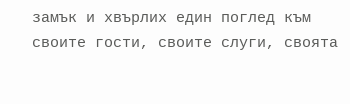замък и хвърлих един поглед към своите гости, своите слуги, своята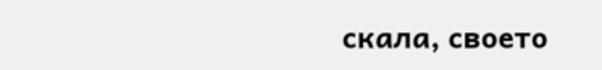скала, своето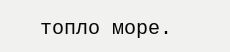топло море.